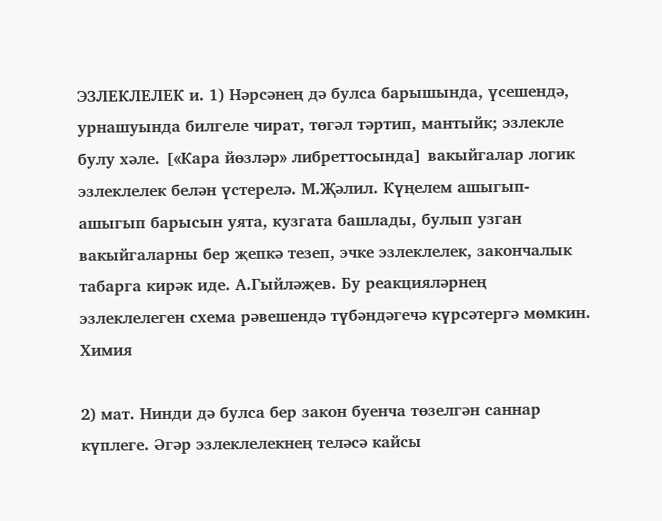ЭЗЛЕКЛЕЛЕК и. 1) Нәрсәнең дә булса барышында, үсешендә, урнашуында билгеле чират, төгәл тәртип, мантыйк; эзлекле булу хәле. [«Кара йөзләр» либреттосында] вакыйгалар логик эзлеклелек белән үстерелә. М.Җәлил. Күңелем ашыгып-ашыгып барысын уята, кузгата башлады, булып узган вакыйгаларны бер җепкә тезеп, эчке эзлеклелек, закончалык табарга кирәк иде. А.Гыйләҗев. Бу реакцияләрнең эзлеклелеген схема рәвешендә түбәндәгечә күрсәтергә мөмкин. Химия

2) мат. Нинди дә булса бер закон буенча төзелгән саннар күплеге. Әгәр эзлеклелекнең теләсә кайсы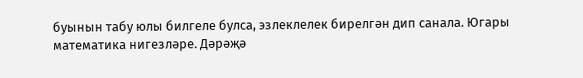буынын табу юлы билгеле булса, эзлеклелек бирелгән дип санала. Югары математика нигезләре. Дәрәҗә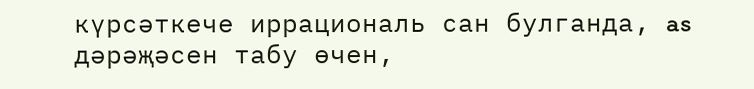күрсәткече иррациональ сан булганда, as дәрәҗәсен табу өчен,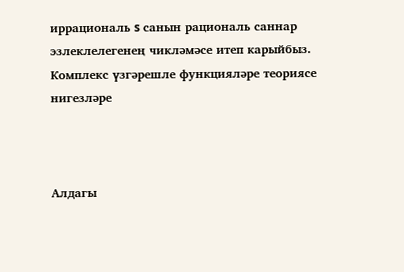иррациональ s санын рациональ саннар эзлеклелегенең чикләмәсе итеп карыйбыз. Комплекс үзгәрешле функцияләре теориясе нигезләре



Алдагы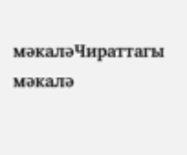мәкаләЧираттагы мәкалә